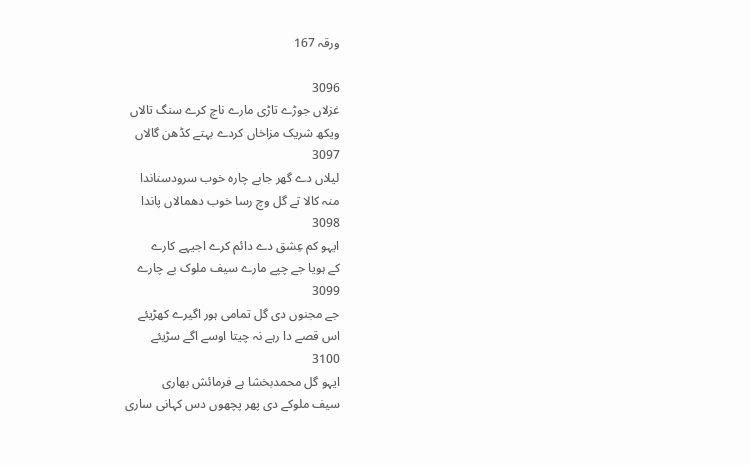ورقہ 167

3096
غزلاں جوڑے تاڑی مارے ناچ کرے سنگ تالاں
ویکھ شریک مزاخاں کردے بہتے کڈھن گالاں
3097
لیلاں دے گھر جابے چارہ خوب سرودسناندا
منہ کالا تے گل وچ رسا خوب دھمالاں پاندا
3098
ایہو کم عِشق دے دائم کرے اجیہے کارے
کے ہویا جے چپے مارے سیف ملوک بے چارے
3099
جے مجنوں دی گل تمامی ہور اگیرے کھڑیئے
اس قصے دا رہے نہ چیتا اوسے اگے سڑیئے
3100
ایہو گل محمدبخشا ہے فرمائش بھاری
سیف ملوکے دی پھر پچھوں دس کہانی ساری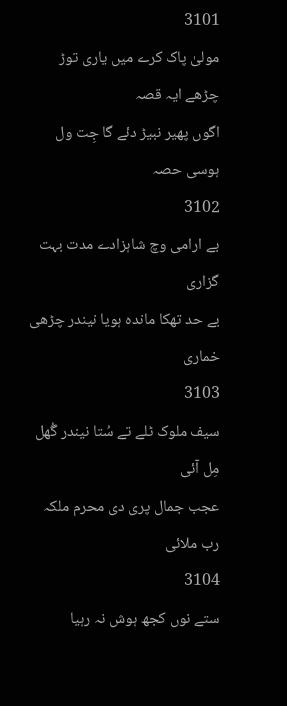3101
مولیٰ پاک کرے میں یاری توڑ چڑھے ایہ قصہ
اگوں پھیر نبیڑ دئے گا جِت ول ہوسی حصہ
3102
بے ارامی وچ شاہزادے مدت بہت گزاری
بے حد تھکا ماندہ ہویا نیندر چڑھی خماری
3103
سیف ملوک ٹلے تے سُتا نیندر گُھل مِل آئی
عجب جمال پری دی محرم ملکہ رب ملائی
3104
ستے نوں کجھ ہوش نہ رہیا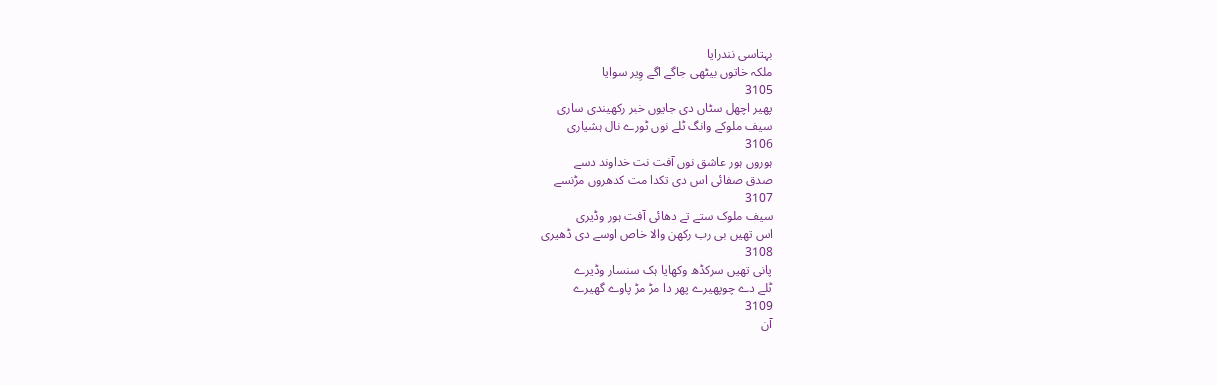بہتاسی نندرایا
ملکہ خاتوں بیٹھی جاگے اگے وِیر سوایا
3105
پھیر اچھل سٹاں دی جایوں خبر رکھیندی ساری
سیف ملوکے وانگ ٹلے نوں ٹورے نال ہشیاری
3106
ہوروں ہور عاشق نوں آفت نت خداوند دسے
صدق صفائی اس دی تکدا مت کدھروں مڑنسے
3107
سیف ملوک ستے تے دھائی آفت ہور وڈیری
اس تھیں بی رب رکھن والا خاص اوسے دی ڈھیری
3108
پانی تھیں سرکڈھ وکھایا ہک سنسار وڈیرے
ٹلے دے چوپھیرے پھر دا مڑ مڑ پاوے گھیرے
3109
آن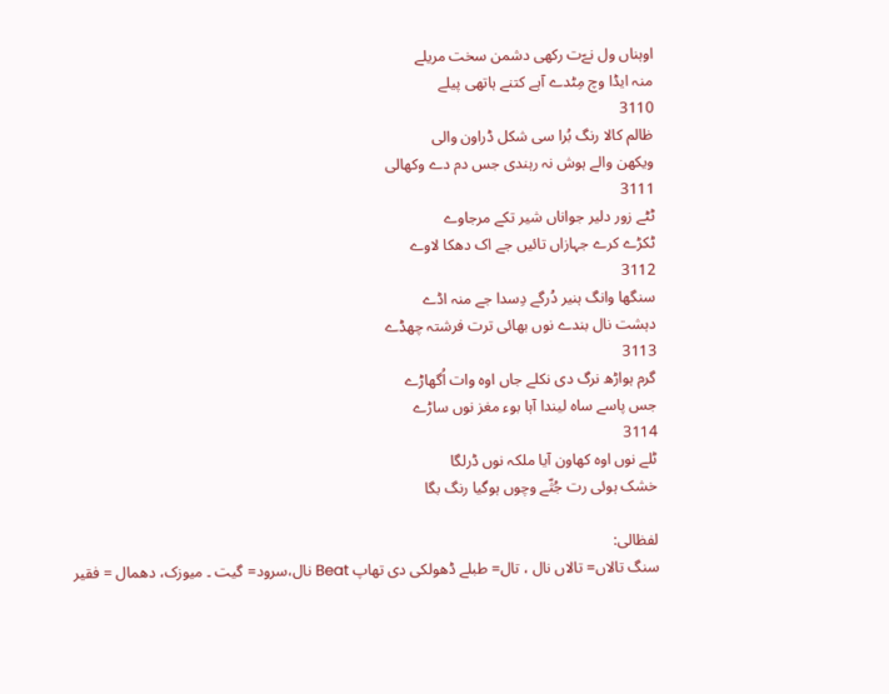اوہناں ول نےّت رکھی دشمن سخت مریلے
منہ ایڈا وچ مِٹدے آہے کتنے ہاتھی پیلے
3110
ظالم کالا رنگ بُرا سی شکل ڈراون والی
ویکھن والے ہوش نہ رہندی جس دم دے وکھالی
3111
ٹٹے زور دلیر جواناں شیر تکے مرجاوے
ٹکڑے کرے جہازاں تائیں جے اک دھکا لاوے
3112
سنگھا وانگ ہنیر دُرگے دِسدا جے منہ اڈے
دہشت نال بندے نوں بھائی ترت فرشتہ چھڈے
3113
گرم ہواڑھ نرگ دی نکلے جاں اوہ وات اُگھاڑے
جس پاسے ساہ لیندا آہا بوء مغز نوں ساڑے
3114
ٹلے نوں اوہ کھاون آیا ملکہ نوں ڈرلگا
خشک ہوئی رت جُثّے وچوں ہوگیا رنگ بگا

لفظالی:
سنگ تالاں= تالاں نال ، تال= طبلے ڈھولکی دی تھاپ Beat نال،سرود= گیت ۔ میوزک، دھمال = فقیر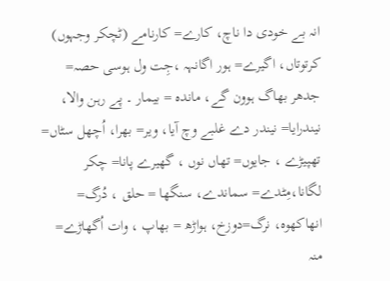انہ بے خودی دا ناچ، کارے= کارنامے (ٹچکر وجہوں) کرتوتاں، اگیرے= ہور اگانہہ ،جِت ول ہوسی حصہ= جدھر بھاگ ہوون گے، ماندہ = بیمار ۔ پے رہن والا، نیندرایا= نیندر دے غلبے وچ آیا، ویر= بھرا، اُچھل سٹاں= تھپیڑے ، جایوں= تھاں نوں ، گھیرے پانا= چکر لگانا،مِٹدے= سماندے، سنگھا = حلق ، دُرگ= انھاکھوہ، نرگ=دوزخ، ہواڑھ = بھاپ ، وات اُگھاڑے= منہ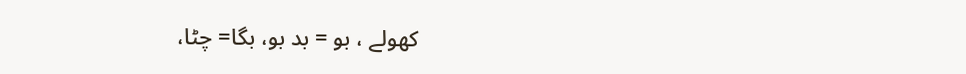کھولے ، بو = بد بو، بگا= چٹا،